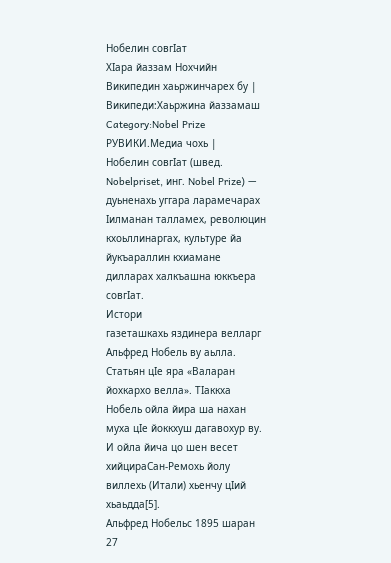Нобелин совгӀат
ХӀара йаззам Нохчийн Википедин хаьржинчарех бу |
Википеди:Хаьржина йаззамаш
Category:Nobel Prize РУВИКИ.Медиа чохь |
Нобелин совгӀат (швед. Nobelpriset, инг. Nobel Prize) — дуьненахь уггара ларамечарах Ӏилманан талламех, революцин кхоьллинаргах, культуре йа йукъараллин кхиамане дилларах халкъашна юккъера совгӀат.
Истори
газеташкахь яздинера велларг Альфред Нобель ву аьлла. Статьян цӀе яра «Валаран йохкархо велла». ТӀаккха Нобель ойла йира ша нахан муха цӀе йоккхуш дагавохур ву. И ойла йича цо шен весет хийцираСан-Ремохь йолу виллехь (Итали) хьенчу цӀий хьаьдда[5].
Альфред Нобельс 1895 шаран 27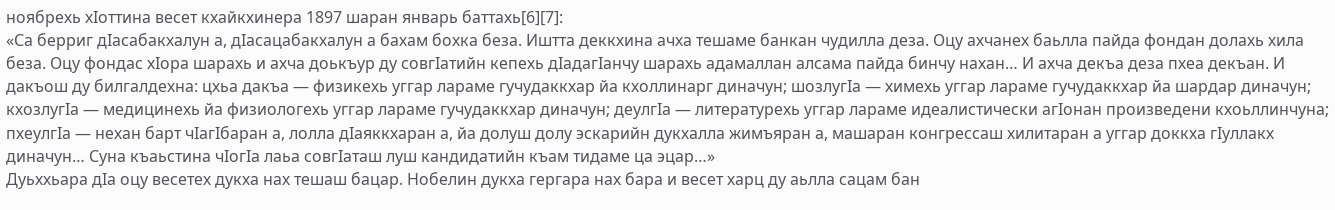ноябрехь хӀоттина весет кхайкхинера 1897 шаран январь баттахь[6][7]:
«Са берриг дӀасабакхалун а, дӀасацабакхалун а бахам бохка беза. Иштта деккхина ачха тешаме банкан чудилла деза. Оцу ахчанех баьлла пайда фондан долахь хила беза. Оцу фондас хӀора шарахь и ахча доькъур ду совгӀатийн кепехь дӀадагӀанчу шарахь адамаллан алсама пайда бинчу нахан… И ахча декъа деза пхеа декъан. И дакъош ду билгалдехна: цхьа дакъа — физикехь уггар лараме гучудаккхар йа кхоллинарг диначун; шозлугӀа — химехь уггар лараме гучудаккхар йа шардар диначун; кхозлугӀа — медицинехь йа физиологехь уггар лараме гучудаккхар диначун; деулгӀа — литературехь уггар лараме идеалистически агӀонан произведени кхоьллинчуна; пхеулгӀа — нехан барт чӀагӀбаран а, лолла дӀаяккхаран а, йа долуш долу эскарийн дукхалла жимъяран а, машаран конгрессаш хилитаран а уггар доккха гӀуллакх диначун… Суна къаьстина чӀогӀа лаьа совгӀаташ луш кандидатийн къам тидаме ца эцар…»
Дуьххьара дӀа оцу весетех дукха нах тешаш бацар. Нобелин дукха гергара нах бара и весет харц ду аьлла сацам бан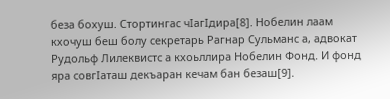беза бохуш. Стортингас чӀагӀдира[8]. Нобелин лаам кхочуш беш болу секретарь Рагнар Сульманс а, адвокат Рудольф Лилеквистс а кхоьллира Нобелин Фонд. И фонд яра совгӀаташ декъаран кечам бан безаш[9].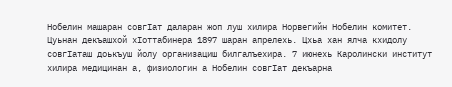Нобелин машаран совгӀат даларан жоп луш хилира Норвегийн Нобелин комитет. Цуьнан декъашхой хӀоттабинера 1897 шаран апрелехь. Цхьа хан ялча кхидолу совгӀаташ доькъуш йолу организациш билгалъехира. 7 июнехь Каролински институт хилира медицинан а, физиологин а Нобелин совгӀат декъарна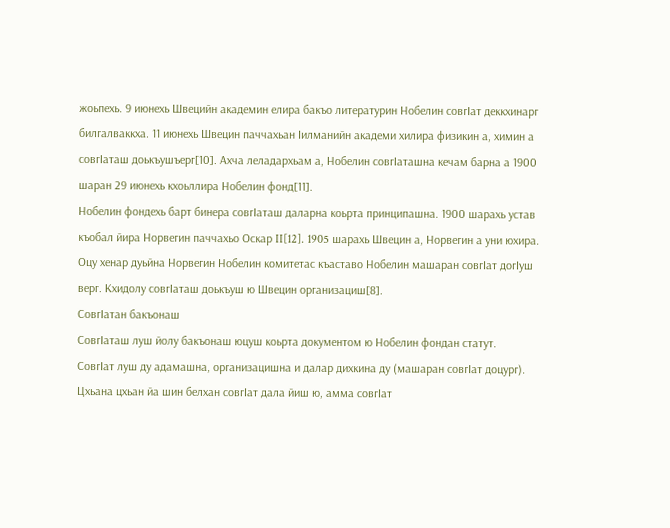жоьпехь. 9 июнехь Швецийн академин елира бакъо литературин Нобелин совгӀат деккхинарг билгалваккха. 11 июнехь Швецин паччахьан Ӏилманийн академи хилира физикин а, химин а совгӀаташ доькъушъерг[10]. Ахча леладархьам а, Нобелин совгӀаташна кечам барна а 1900 шаран 29 июнехь кхоьллира Нобелин фонд[11].
Нобелин фондехь барт бинера совгӀаташ даларна коьрта принципашна. 1900 шарахь устав къобал йира Норвегин паччахьо Оскар II[12]. 1905 шарахь Швецин а, Норвегин а уни юхира. Оцу хенар дуьйна Норвегин Нобелин комитетас къаставо Нобелин машаран совгӀат догӀуш верг. Кхидолу совгӀаташ доькъуш ю Швецин организациш[8].
СовгӀатан бакъонаш
СовгӀаташ луш йолу бакъонаш юцуш коьрта документом ю Нобелин фондан статут.
СовгӀат луш ду адамашна, организацишна и далар дихкина ду (машаран совгӀат доцург).
Цхьана цхьан йа шин белхан совгӀат дала йиш ю, амма совгӀат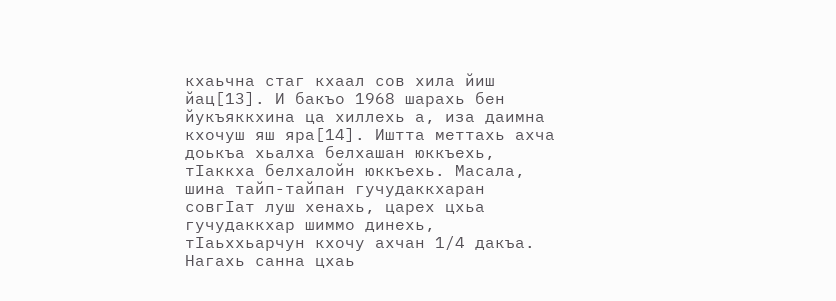кхаьчна стаг кхаал сов хила йиш йац[13]. И бакъо 1968 шарахь бен йукъяккхина ца хиллехь а, иза даимна кхочуш яш яра[14]. Иштта меттахь ахча доькъа хьалха белхашан юккъехь, тӀаккха белхалойн юккъехь. Масала, шина тайп-тайпан гучудаккхаран совгӀат луш хенахь, царех цхьа гучудаккхар шиммо динехь, тӀаьххьарчун кхочу ахчан 1/4 дакъа. Нагахь санна цхаь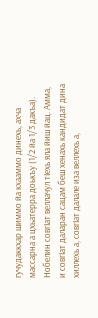гучудаккхар шиммо йа кхааммо динехь, ахча массарна а цхьатерра доькъу (1/2 йа 1/3 дакъа).
Нобелин совгӀат веллачул тӀехь яла йиш йац. Амма, и совгӀат даларан сацам беш хенахь кандидат дина хиллехь а, совгӀат далале иза веллехь а,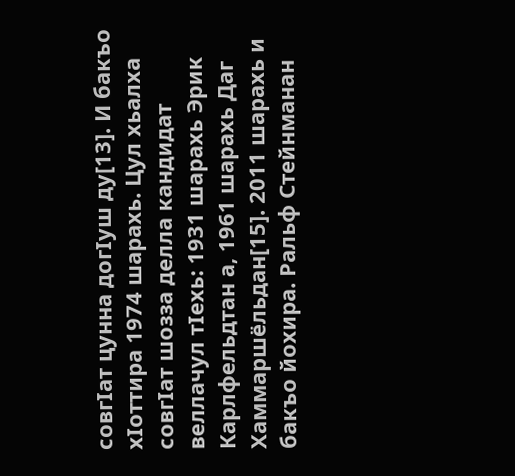совгӀат цунна догӀуш ду[13]. И бакъо хӀоттира 1974 шарахь. Цул хьалха совгӀат шозза делла кандидат веллачул тӀехь: 1931 шарахь Эрик Карлфельдтан а, 1961 шарахь Даг Хаммаршёльдан[15]. 2011 шарахь и бакъо йохира. Ральф Стейнманан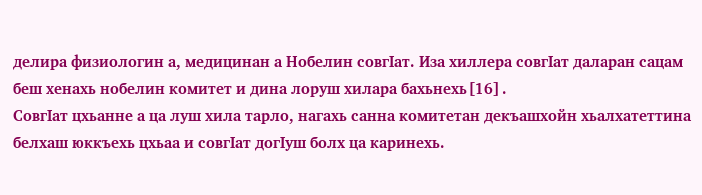делира физиологин а, медицинан а Нобелин совгӀат. Иза хиллера совгӀат даларан сацам беш хенахь нобелин комитет и дина лоруш хилара бахьнехь[16].
СовгӀат цхьанне а ца луш хила тарло, нагахь санна комитетан декъашхойн хьалхатеттина белхаш юккъехь цхьаа и совгӀат догӀуш болх ца каринехь.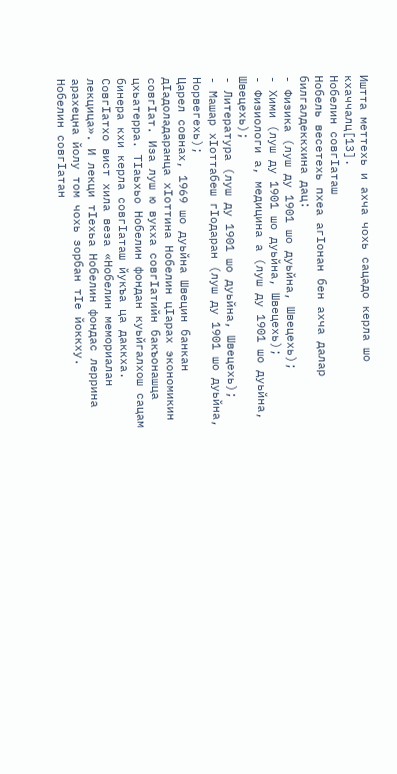Иштта меттехь и ахча чохь сацадо керла шо кхаччалц[13].
Нобелин совгӀаташ
Нобель весетехь пхеа агӀонан бен ахча далар билгалдеккхина дац:
- Физика (луш ду 1901 шо дуьйна, Швецехь);
- Хими (луш ду 1901 шо дуьйна, Швецехь);
- Физиологи а, медицина а (луш ду 1901 шо дуьйна, Швецехь);
- Литература (луш ду 1901 шо дуьйна, Швецехь);
- Машар хӀоттабеш гӀодаран (луш ду 1901 шо дуьйна, Норвегехь);
Царел совнах, 1969 шо дуьйна Швецин банкан дӀадоладаранца хӀоттина Нобелин цӀарах экономикин совгӀат. Иза луш ю вукха совгӀатийн бакъонашца цхьатерра. ТӀаьхьо Нобелин фондан куьйгалхош сацам бинера кхи керла совгӀаташ йукъа ца даккха.
СовгӀатхо вист хила веза «Нобелин мемориалан лекцица». И лекци тӀехьа Нобелин фондас леррина арахецна йолу том чохь зорбан тӀе йоккху.
Нобелин совгӀатан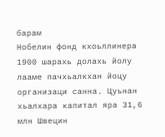барам
Нобелин фонд кхоьллинера 1900 шарахь долахь йолу лааме пачхьалкхан йоцу организаци санна. Цуьнан хьалхара капитал яра 31,6 млн Швецин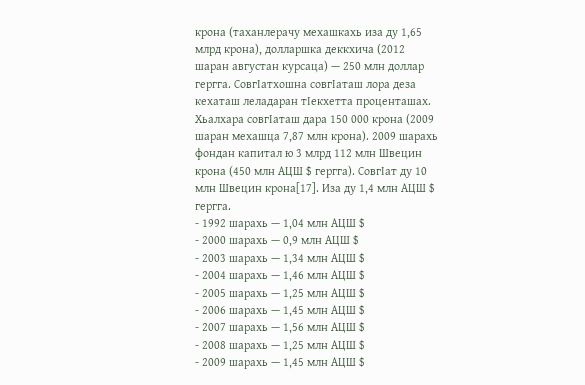крона (таханлерачу мехашкахь иза ду 1,65 млрд крона), долларшка деккхича (2012 шаран августан курсаца) — 250 млн доллар гергга. СовгӀатхошна совгӀаташ лора деза кехаташ леладаран тӀекхетта проценташах.
Хьалхара совгӀаташ дара 150 000 крона (2009 шаран мехашца 7,87 млн крона). 2009 шарахь фондан капитал ю 3 млрд 112 млн Швецин крона (450 млн АЦШ $ гергга). СовгӀат ду 10 млн Швецин крона[17]. Иза ду 1,4 млн АЦШ $ гергга.
- 1992 шарахь — 1,04 млн АЦШ $
- 2000 шарахь — 0,9 млн АЦШ $
- 2003 шарахь — 1,34 млн АЦШ $
- 2004 шарахь — 1,46 млн АЦШ $
- 2005 шарахь — 1,25 млн АЦШ $
- 2006 шарахь — 1,45 млн АЦШ $
- 2007 шарахь — 1,56 млн АЦШ $
- 2008 шарахь — 1,25 млн АЦШ $
- 2009 шарахь — 1,45 млн АЦШ $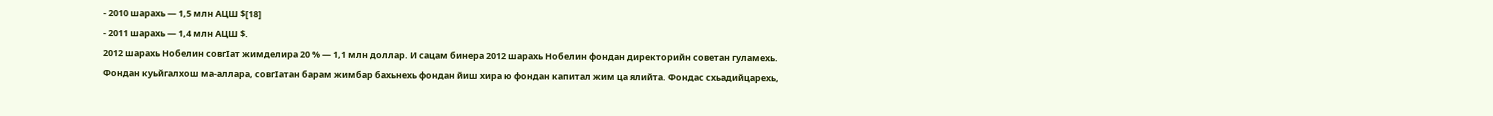- 2010 шарахь — 1,5 млн АЦШ $[18]
- 2011 шарахь — 1,4 млн АЦШ $.
2012 шарахь Нобелин совгӀат жимделира 20 % — 1,1 млн доллар. И сацам бинера 2012 шарахь Нобелин фондан директорийн советан гуламехь. Фондан куьйгалхош ма-аллара, совгӀатан барам жимбар бахьнехь фондан йиш хира ю фондан капитал жим ца ялийта. Фондас схьадийцарехь,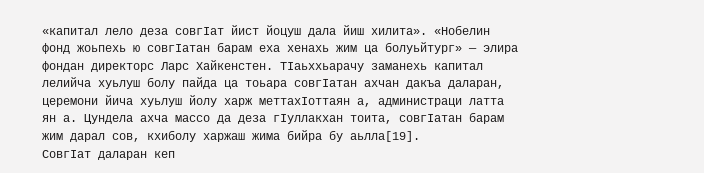«капитал лело деза совгӀат йист йоцуш дала йиш хилита». «Нобелин фонд жоьпехь ю совгӀатан барам еха хенахь жим ца болуьйтург» — элира фондан директорс Ларс Хайкенстен. ТӀаьххьарачу заманехь капитал лелийча хуьлуш болу пайда ца тоьара совгӀатан ахчан дакъа даларан, церемони йича хуьлуш йолу харж меттахӀоттаян а, администраци латта ян а. Цундела ахча массо да деза гӀуллакхан тоита, совгӀатан барам жим дарал сов, кхиболу харжаш жима бийра бу аьлла[19].
СовгӀат даларан кеп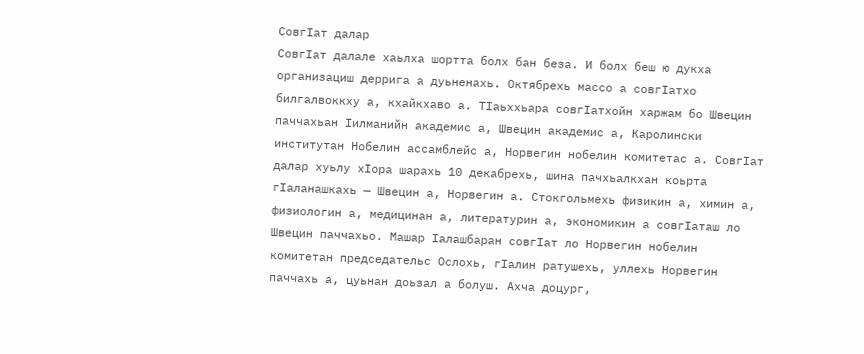СовгӀат далар
СовгӀат далале хаьлха шортта болх бан беза. И болх беш ю дукха организациш деррига а дуьненахь. Октябрехь массо а совгӀатхо билгалвоккху а, кхайкхаво а. ТӀаьххьара совгӀатхойн харжам бо Швецин паччахьан Ӏилманийн академис а, Швецин академис а, Каролински институтан Нобелин ассамблейс а, Норвегин нобелин комитетас а. СовгӀат далар хуьлу хӀора шарахь 10 декабрехь, шина пачхьалкхан коьрта гӀаланашкахь — Швецин а, Норвегин а. Стокгольмехь физикин а, химин а, физиологин а, медицинан а, литературин а, экономикин а совгӀаташ ло Швецин паччахьо. Машар Ӏалашбаран совгӀат ло Норвегин нобелин комитетан председательс Ослохь, гӀалин ратушехь, уллехь Норвегин паччахь а, цуьнан доьзал а болуш. Ахча доцург,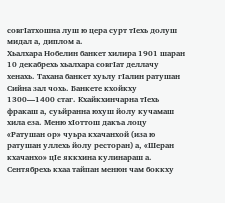совгӀатхошна луш ю цера сурт тӀехь долуш мидал а, диплом а.
Хьалхара Нобелин банкет хилира 1901 шаран 10 декабрехь хьалхара совгӀат деллачу хенахь. Тахана банкет хуьлу гӀалин ратушан Сийна зал чохь. Банкете кхойкху 1300—1400 стаг. Кхайкхинчарна тӀехь фракаш а, суьйранна юхуш йолу кучамаш хила еза. Меню хӀоттош дакъа лоцу «Ратушан ор» чуьра кхачанхой (иза ю ратушан уллехь йолу ресторан) а, «Шеран кхачанхо» цӀе яккхина кулинараш а. Сентябрехь кхаа тайпан менюн чам боккху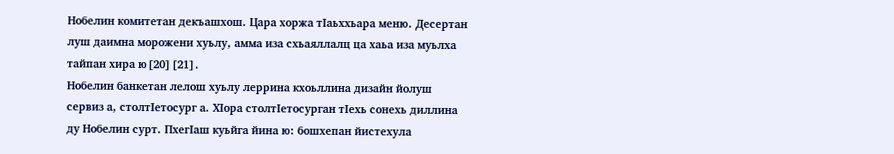Нобелин комитетан декъашхош. Цара хоржа тӀаьххьара меню. Десертан луш даимна морожени хуьлу, амма иза схьаяллалц ца хаьа иза муьлха тайпан хира ю[20][21].
Нобелин банкетан лелош хуьлу леррина кхоьллина дизайн йолуш сервиз а, столтӀетосург а. ХӀора столтӀетосурган тӀехь сонехь диллина ду Нобелин сурт. ПхегӀаш куьйга йина ю: бошхепан йистехула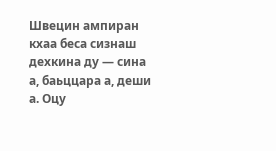Швецин ампиран кхаа беса сизнаш дехкина ду — сина а, баьццара а, деши а. Оцу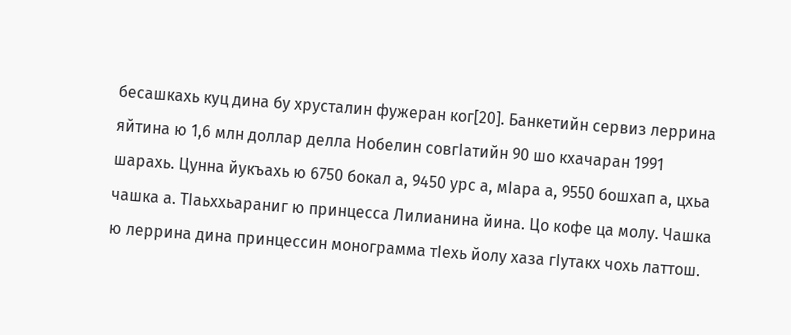бесашкахь куц дина бу хрусталин фужеран ког[20]. Банкетийн сервиз леррина яйтина ю 1,6 млн доллар делла Нобелин совгӀатийн 90 шо кхачаран 1991 шарахь. Цунна йукъахь ю 6750 бокал а, 9450 урс а, мӀара а, 9550 бошхап а, цхьа чашка а. ТӀаьххьараниг ю принцесса Лилианина йина. Цо кофе ца молу. Чашка ю леррина дина принцессин монограмма тӀехь йолу хаза гӀутакх чохь латтош.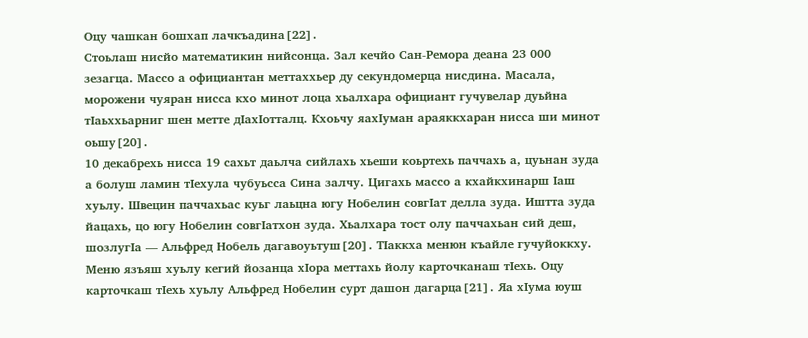Оцу чашкан бошхап лачкъадина[22].
Стоьлаш нисйо математикин нийсонца. Зал кечйо Сан-Ремора деана 23 000 зезагца. Массо а официантан меттаххьер ду секундомерца нисдина. Масала, морожени чуяран нисса кхо минот лоца хьалхара официант гучувелар дуьйна тӀаьххьарниг шен метте дӀахӀотталц. Кхоьчу яахӀуман араяккхаран нисса ши минот оьшу[20].
10 декабрехь нисса 19 сахьт даьлча сийлахь хьеши коьртехь паччахь а, цуьнан зуда а болуш ламин тӀехула чубуьсса Сина залчу. Цигахь массо а кхайкхинарш Ӏаш хуьлу. Швецин паччахьас куьг лаьцна югу Нобелин совгӀат делла зуда. Иштта зуда йацахь, цо югу Нобелин совгӀатхон зуда. Хьалхара тост олу паччахьан сий деш, шозлугӀа — Альфред Нобель дагавоуьтуш[20]. ТӀаккха менюн къайле гучуйоккху. Меню язъяш хуьлу кегий йозанца хӀора меттахь йолу карточканаш тӀехь. Оцу карточкаш тӀехь хуьлу Альфред Нобелин сурт дашон дагарца[21]. Яа хӀума юуш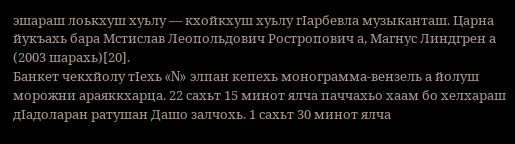эшараш лоькхуш хуьлу — кхойкхуш хуьлу гӀарбевла музыканташ. Царна йукъахь бара Мстислав Леопольдович Ростропович а, Магнус Линдгрен а (2003 шарахь)[20].
Банкет чекхйолу тӀехь «N» элпан кепехь монограмма-вензель а йолуш морожни араяккхарца. 22 сахьт 15 минот ялча паччахьо хаам бо хелхараш дӀадоларан ратушан Дашо залчохь. 1 сахьт 30 минот ялча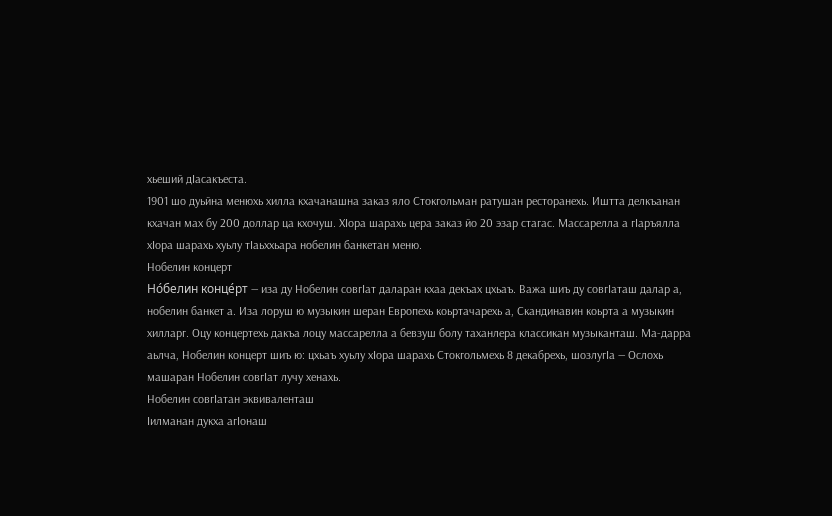хьеший дӀасакъеста.
1901 шо дуьйна менюхь хилла кхачанашна заказ яло Стокгольман ратушан ресторанехь. Иштта делкъанан кхачан мах бу 200 доллар ца кхочуш. ХӀора шарахь цера заказ йо 20 эзар стагас. Массарелла а гӀаръялла хӀора шарахь хуьлу тӀаьххьара нобелин банкетан меню.
Нобелин концерт
Но́белин конце́рт — иза ду Нобелин совгӀат даларан кхаа декъах цхьаъ. Важа шиъ ду совгӀаташ далар а, нобелин банкет а. Иза лоруш ю музыкин шеран Европехь коьртачарехь а, Скандинавин коьрта а музыкин хилларг. Оцу концертехь дакъа лоцу массарелла а бевзуш болу таханлера классикан музыканташ. Ма-дарра аьлча, Нобелин концерт шиъ ю: цхьаъ хуьлу хӀора шарахь Стокгольмехь 8 декабрехь, шозлугӀа — Ослохь машаран Нобелин совгӀат лучу хенахь.
Нобелин совгӀатан эквиваленташ
Ӏилманан дукха агӀонаш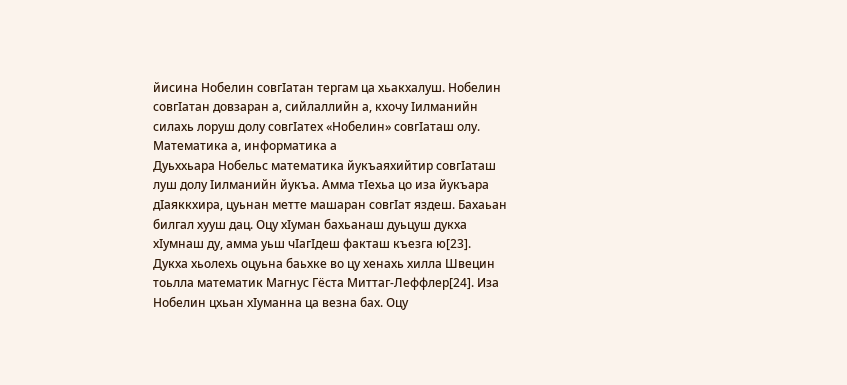йисина Нобелин совгӀатан тергам ца хьакхалуш. Нобелин совгӀатан довзаран а, сийлаллийн а, кхочу Ӏилманийн силахь лоруш долу совгӀатех «Нобелин» совгӀаташ олу.
Математика а, информатика а
Дуьххьара Нобельс математика йукъаяхийтир совгӀаташ луш долу Ӏилманийн йукъа. Амма тӀехьа цо иза йукъара дӀаяккхира, цуьнан метте машаран совгӀат яздеш. Бахаьан билгал хууш дац. Оцу хӀуман бахьанаш дуьцуш дукха хӀумнаш ду, амма уьш чӀагӀдеш факташ къезга ю[23].
Дукха хьолехь оцуьна баьхке во цу хенахь хилла Швецин тоьлла математик Магнус Гёста Миттаг-Леффлер[24]. Иза Нобелин цхьан хӀуманна ца везна бах. Оцу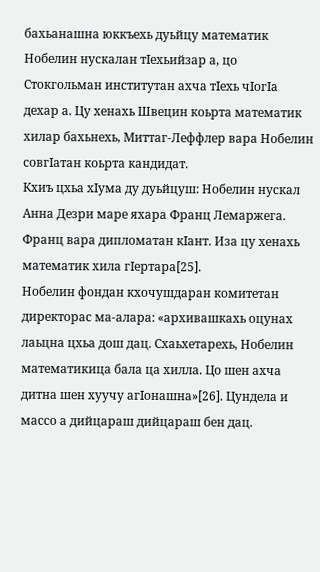бахьанашна юккъехь дуьйцу математик Нобелин нускалан тӀехьийзар а, цо Стокгольман институтан ахча тӀехь чӀогӀа дехар а. Цу хенахь Швецин коьрта математик хилар бахьнехь, Миттаг-Леффлер вара Нобелин совгӀатан коьрта кандидат.
Кхиъ цхьа хӀума ду дуьйцуш: Нобелин нускал Анна Дезри маре яхара Франц Лемаржега. Франц вара дипломатан кӀант. Иза цу хенахь математик хила гӀертара[25].
Нобелин фондан кхочушдаран комитетан директорас ма-алара: «архивашкахь оцунах лаьцна цхьа дош дац. Схаьхетарехь, Нобелин математикица бала ца хилла. Цо шен ахча дитна шен хуучу агӀонашна»[26]. Цундела и массо а дийцараш дийцараш бен дац.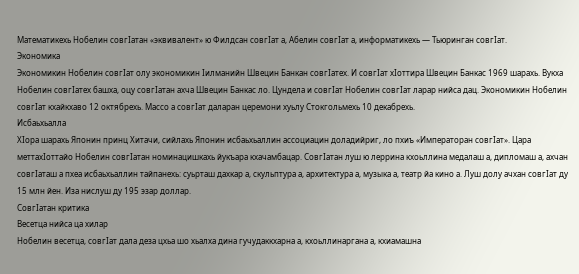Математикехь Нобелин совгӀатан «эквивалент» ю Филдсан совгӀат а, Абелин совгӀат а, информатикехь — Тьюринган совгӀат.
Экономика
Экономикин Нобелин совгӀат олу экономикин Ӏилманийн Швецин Банкан совгӀатех. И совгӀат хӀоттира Швецин Банкас 1969 шарахь. Вукха Нобелин совгӀатех башха, оцу совгӀатан ахча Швецин Банкас ло. Цундела и совгӀат Нобелин совгӀат ларар нийса дац. Экономикин Нобелин совгӀат кхайкхаво 12 октябрехь. Массо а совгӀат даларан церемони хуьлу Стокгольмехь 10 декабрехь.
Исбаьхьалла
ХӀора шарахь Японин принц Хитачи, сийлахь Японин исбаьхьаллин ассоциацин доладийриг, ло пхиъ «Императоран совгӀат». Цара меттахӀоттайо Нобелин совгӀатан номинацишкахь йукъара кхачамбацар. СовгӀатан луш ю леррина кхоьллина медалаш а, дипломаш а, ахчан совгӀаташ а пхеа исбаьхьаллин тайпанехь: суьрташ дахкар а, скульптура а, архитектура а, музыка а, театр йа кино а. Луш долу ачхан совгӀат ду 15 млн йен. Иза нислуш ду 195 эзар доллар.
СовгӀатан критика
Весетца нийса ца хилар
Нобелин весетца, совгӀат дала деза цхьа шо хьалха дина гучудаккхарна а, кхоьллинаргана а, кхиамашна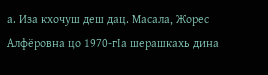а. Иза кхочуш деш дац. Масала, Жорес Алфёровна цо 1970-гӀа шерашкахь дина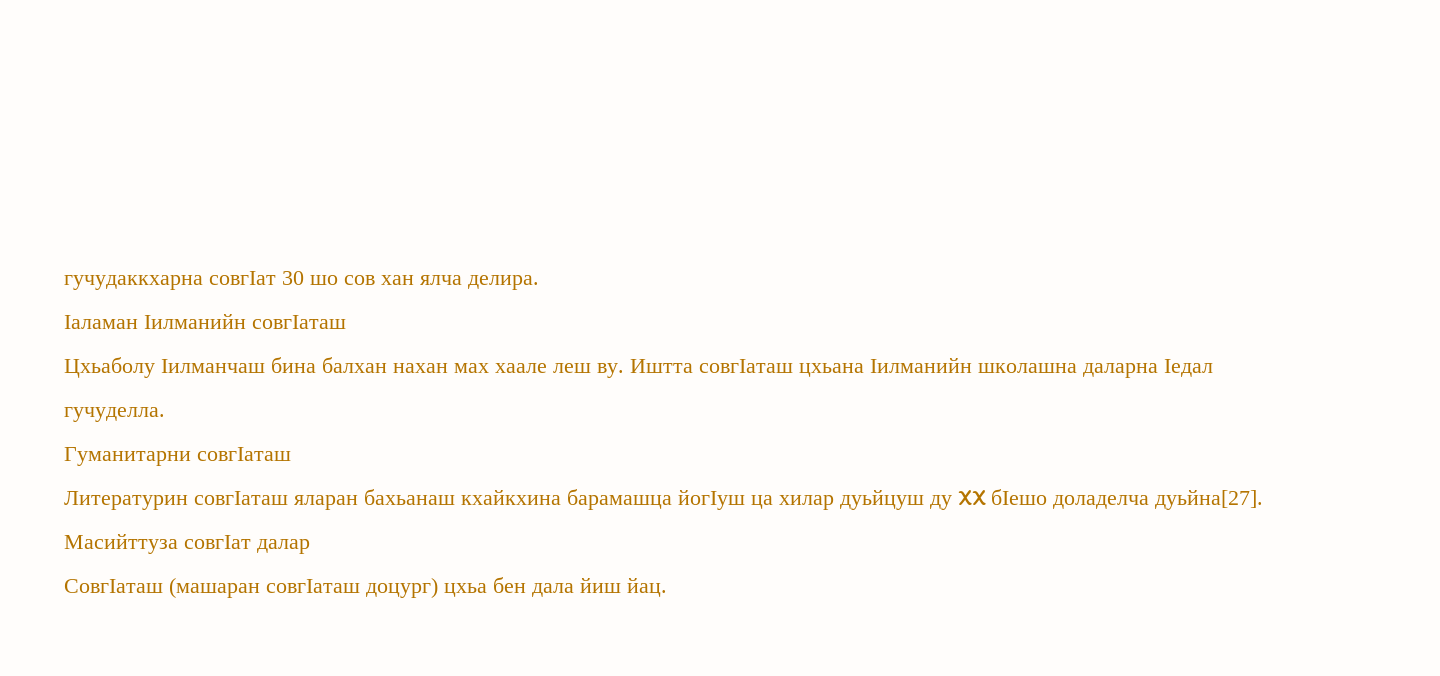гучудаккхарна совгӀат 30 шо сов хан ялча делира.
Ӏаламан Ӏилманийн совгӀаташ
Цхьаболу Ӏилманчаш бина балхан нахан мах хаале леш ву. Иштта совгӀаташ цхьана Ӏилманийн школашна даларна Ӏедал гучуделла.
Гуманитарни совгӀаташ
Литературин совгӀаташ яларан бахьанаш кхайкхина барамашца йогӀуш ца хилар дуьйцуш ду XX бӀешо доладелча дуьйна[27].
Масийттуза совгӀат далар
СовгӀаташ (машаран совгӀаташ доцург) цхьа бен дала йиш йац.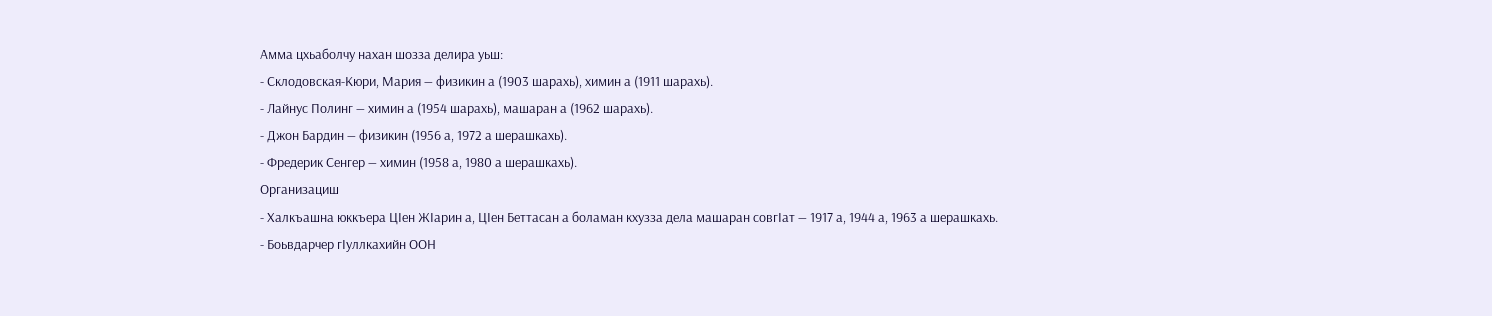Амма цхьаболчу нахан шозза делира уьш:
- Склодовская-Кюри, Мария — физикин а (1903 шарахь), химин а (1911 шарахь).
- Лайнус Полинг — химин а (1954 шарахь), машаран а (1962 шарахь).
- Джон Бардин — физикин (1956 а, 1972 а шерашкахь).
- Фредерик Сенгер — химин (1958 а, 1980 а шерашкахь).
Организациш
- Халкъашна юккъера ЦӀен ЖӀарин а, ЦӀен Беттасан а боламан кхузза дела машаран совгӀат — 1917 а, 1944 а, 1963 а шерашкахь.
- Боьвдарчер гӀуллкахийн ООН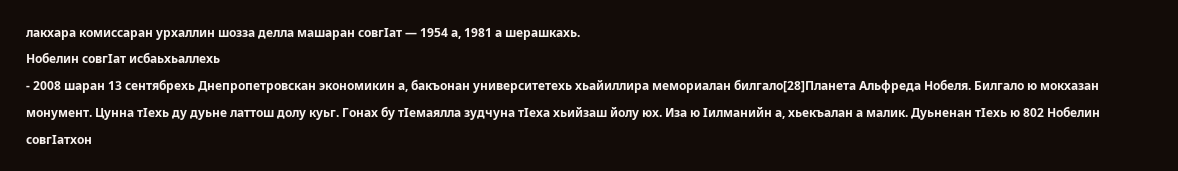лакхара комиссаран урхаллин шозза делла машаран совгӀат — 1954 а, 1981 а шерашкахь.
Нобелин совгӀат исбаьхьаллехь
- 2008 шаран 13 сентябрехь Днепропетровскан экономикин а, бакъонан университетехь хьайиллира мемориалан билгало[28]Планета Альфреда Нобеля. Билгало ю мокхазан монумент. Цунна тӀехь ду дуьне латтош долу куьг. Гонах бу тӀемаялла зудчуна тӀеха хьийзаш йолу юх. Иза ю Ӏилманийн а, хьекъалан а малик. Дуьненан тӀехь ю 802 Нобелин совгӀатхон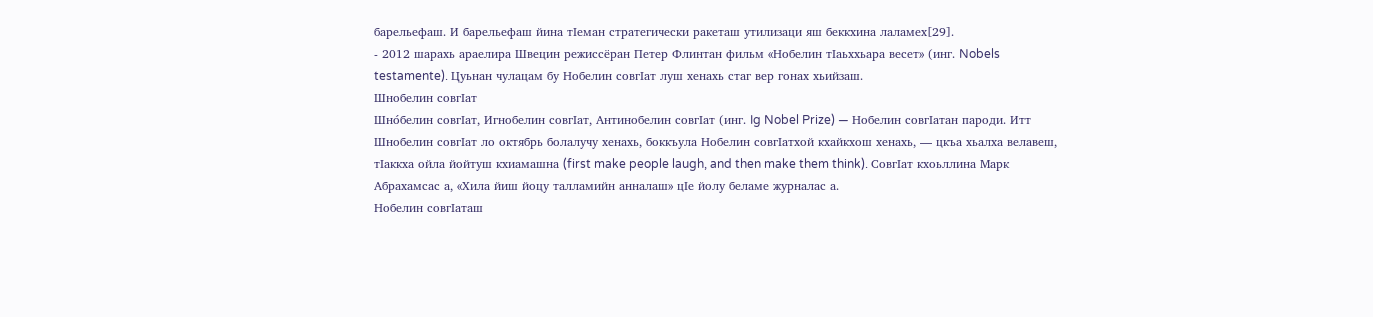барельефаш. И барельефаш йина тӀеман стратегически ракеташ утилизаци яш беккхина лаламех[29].
- 2012 шарахь араелира Швецин режиссёран Петер Флинтан фильм «Нобелин тӀаьххьара весет» (инг. Nobels testamente). Цуьнан чулацам бу Нобелин совгӀат луш хенахь стаг вер гонах хьийзаш.
Шнобелин совгӀат
Шно́белин совгӀат, Игнобелин совгӀат, Антинобелин совгӀат (инг. Ig Nobel Prize) — Нобелин совгӀатан пароди. Итт Шнобелин совгӀат ло октябрь болалучу хенахь, боккъула Нобелин совгӀатхой кхайкхош хенахь, — цкъа хьалха велавеш, тӀаккха ойла йойтуш кхиамашна (first make people laugh, and then make them think). СовгӀат кхоьллина Марк Абрахамсас а, «Хила йиш йоцу талламийн анналаш» цӀе йолу беламе журналас а.
Нобелин совгӀаташ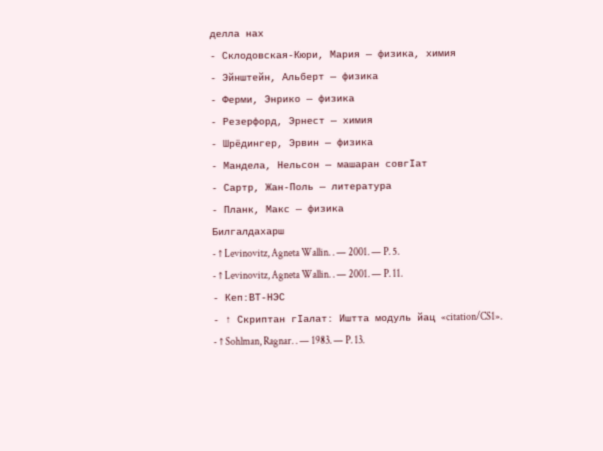делла нах
- Склодовская-Кюри, Мария — физика, химия
- Эйнштейн, Альберт — физика
- Ферми, Энрико — физика
- Резерфорд, Эрнест — химия
- Шрёдингер, Эрвин — физика
- Мандела, Нельсон — машаран совгӀат
- Сартр, Жан-Поль — литература
- Планк, Макс — физика
Билгалдахарш
- ↑ Levinovitz, Agneta Wallin. . — 2001. — P. 5.
- ↑ Levinovitz, Agneta Wallin. . — 2001. — P. 11.
- Кеп:ВТ-НЭС
- ↑ Скриптан гӀалат: Иштта модуль йац «citation/CS1».
- ↑ Sohlman, Ragnar. . — 1983. — P. 13.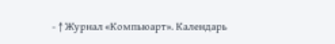- ↑ Журнал «Компьюарт». Календарь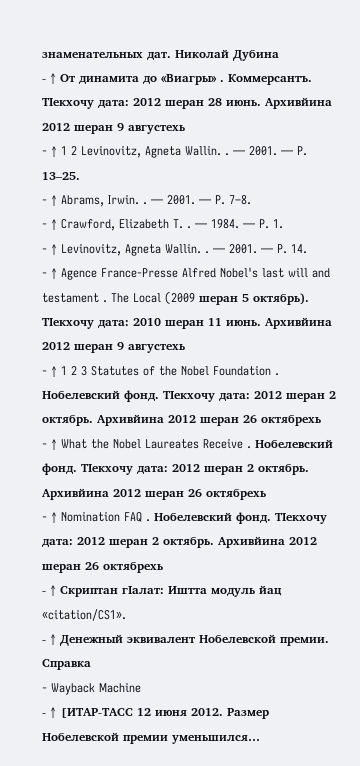знаменательных дат. Николай Дубина
- ↑ От динамита до «Виагры» . Коммерсантъ. ТӀекхочу дата: 2012 шеран 28 июнь. Архивйина 2012 шеран 9 августехь
- ↑ 1 2 Levinovitz, Agneta Wallin. . — 2001. — P. 13–25.
- ↑ Abrams, Irwin. . — 2001. — P. 7–8.
- ↑ Crawford, Elizabeth T. . — 1984. — P. 1.
- ↑ Levinovitz, Agneta Wallin. . — 2001. — P. 14.
- ↑ Agence France-Presse Alfred Nobel's last will and testament . The Local (2009 шеран 5 октябрь). ТӀекхочу дата: 2010 шеран 11 июнь. Архивйина 2012 шеран 9 августехь
- ↑ 1 2 3 Statutes of the Nobel Foundation . Нобелевский фонд. ТӀекхочу дата: 2012 шеран 2 октябрь. Архивйина 2012 шеран 26 октябрехь
- ↑ What the Nobel Laureates Receive . Нобелевский фонд. ТӀекхочу дата: 2012 шеран 2 октябрь. Архивйина 2012 шеран 26 октябрехь
- ↑ Nomination FAQ . Нобелевский фонд. ТӀекхочу дата: 2012 шеран 2 октябрь. Архивйина 2012 шеран 26 октябрехь
- ↑ Скриптан гӀалат: Иштта модуль йац «citation/CS1».
- ↑ Денежный эквивалент Нобелевской премии. Справка
- Wayback Machine
- ↑ [ИТАР-ТАСС 12 июня 2012. Размер Нобелевской премии уменьшился…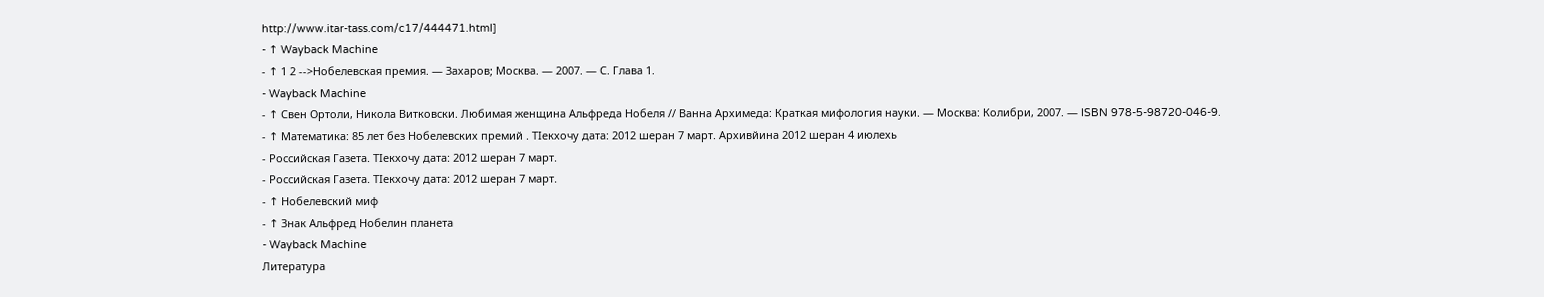http://www.itar-tass.com/c17/444471.html]
- ↑ Wayback Machine
- ↑ 1 2 -->Нобелевская премия. — Захаров; Москва. — 2007. — С. Глава 1.
- Wayback Machine
- ↑ Свен Ортоли, Никола Витковски. Любимая женщина Альфреда Нобеля // Ванна Архимеда: Краткая мифология науки. — Москва: Колибри, 2007. — ISBN 978-5-98720-046-9.
- ↑ Математика: 85 лет без Нобелевских премий . ТӀекхочу дата: 2012 шеран 7 март. Архивйина 2012 шеран 4 июлехь
- Российская Газета. ТӀекхочу дата: 2012 шеран 7 март.
- Российская Газета. ТӀекхочу дата: 2012 шеран 7 март.
- ↑ Нобелевский миф
- ↑ Знак Альфред Нобелин планета
- Wayback Machine
Литература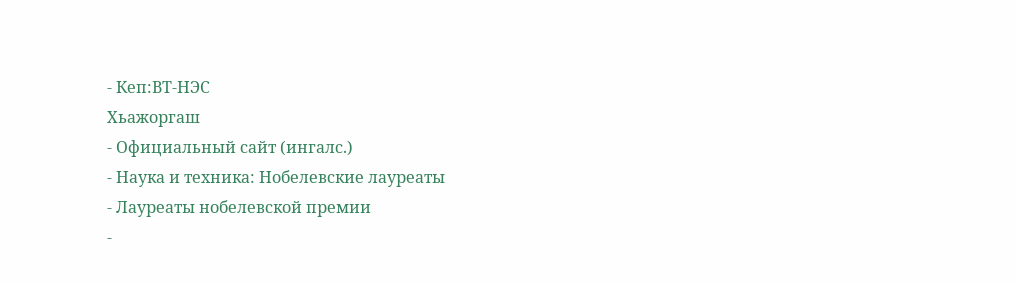- Кеп:ВТ-НЭС
Хьажоргаш
- Официальный сайт (ингалс.)
- Наука и техника: Нобелевские лауреаты
- Лауреаты нобелевской премии
-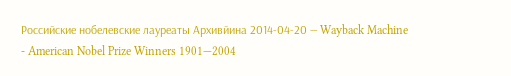Российские нобелевские лауреаты Архивйина 2014-04-20 — Wayback Machine
- American Nobel Prize Winners 1901—2004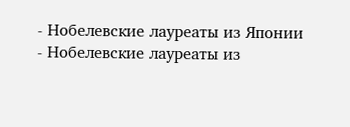- Нобелевские лауреаты из Японии
- Нобелевские лауреаты из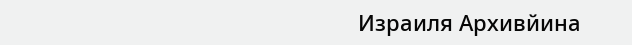Израиля Архивйина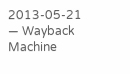2013-05-21 — Wayback Machine